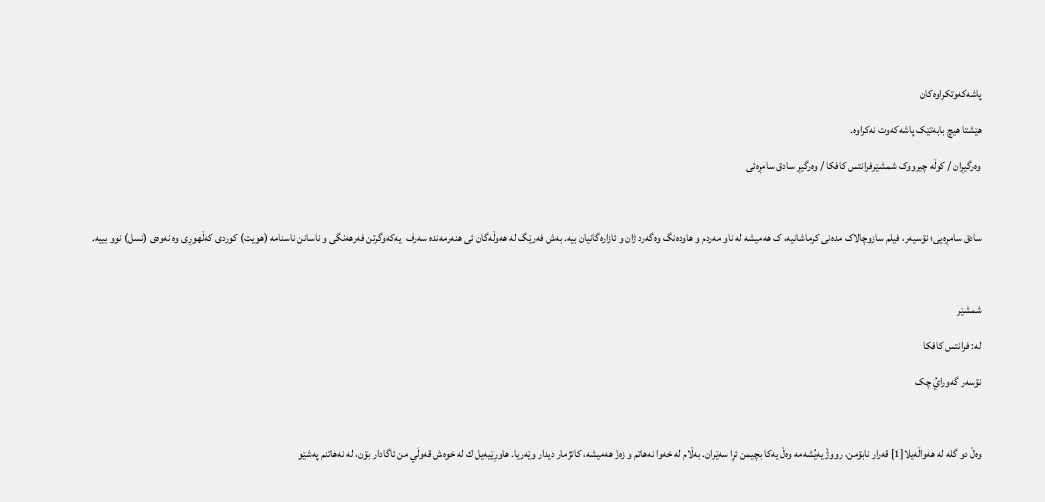پاشەکەوتکراوەکان

هێشتا هیچ بابەتێک پاشەکەوت نەکراوە.

وەرگیڕان / کوڵە چیرووک شمشێرفرانتس کافکا / وەرگیڕ سادق سامڕەئی



سادق سامڕەیی؛ نۊسیەر، فیلم سازوچالاک مدەنی کرماشانیە، ک هەمیشە لە ناو مەردم و هاودەنگ وەگەرد ژان و ئازارەگانیان بیە. بەش فەرێگ لە هەوڵەگان ئی هنەرمەندە سەرف  یەکەوگرتن فەرهەنگی و ناسانن ناسنامە (هویت) کوردی کەڵهوڕی وە نەوەی (نسل) نوو بییە.



شمشێر

له‌: فرانتس کافکا

نۊسەر گه‌ورايُ چک



وه‌لْ دو گله‌ له‌ هەوا‌ڵەيلا[1] قه‌رار نابۊمن، رووژْ يه‌يُشه‌مه‌ وه‌لْ يه‌كا بچيمن ئرِا سه‌ێران. به‌ڵام له‌ خه‌وا نه‌هاتم و زه‌زْ هه‌ميشه‌، كاتژمار ديدار وێه‌ريا. هاورِێيه‌يل ك له‌ خوه‌ش قه‌ولَي من ئاگادار بۊن، له‌ نه‌هاتنم په‌شێو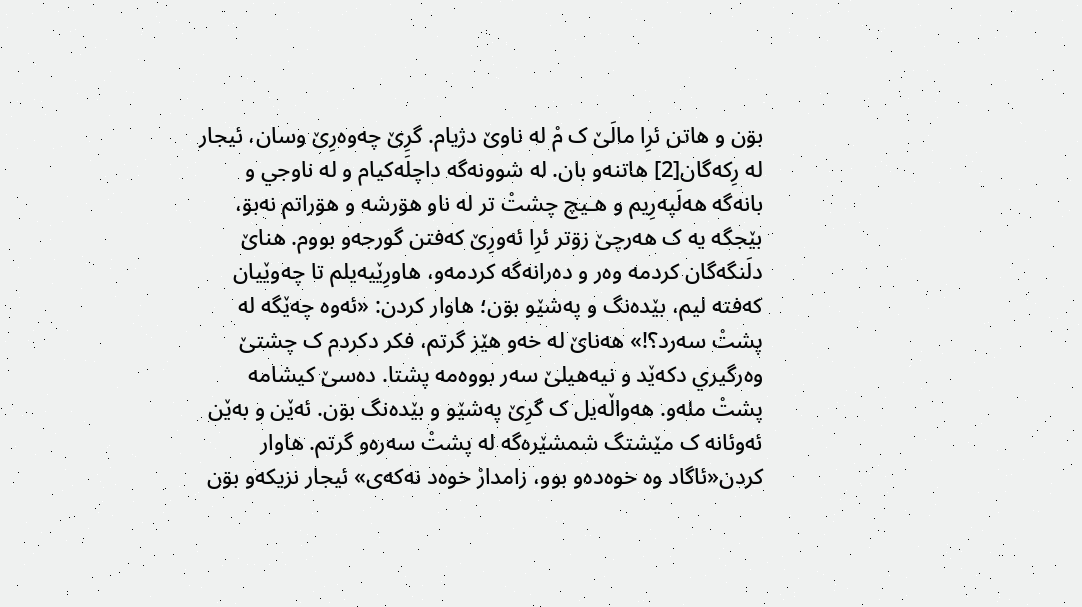بۊن و هاتن ئرِا مالَێ ک مْ له ‌ناوێ دژيام. گرِێ چه‌وه‌رِێ وسان، ئيجار له‌ رِكه‌گان[2] هاتنه‌و بان. له‌ شوونه‌گه‌ داچلَه‌كيام و له‌ ناوجي و بانه‌گه‌ هه‌لَپه‌رِيم و هـيچ چشتْ تر له‌ ناو هۊرشه‌ و هۊراتم نه‌بۊ، بێجگه‌ يه‌ ک هه‌رچێ زۊتر ئرِا ئه‌ورِێ كه‌فتن گورجه‌و بووم. هناێ دلَنگه‌گان كردمه‌ وه‌ر و ده‌رانه‌گه‌ كردمه‌و، هاورِێيه‌يلم تا چه‌وێيان كه‌فته‌ ليم، بێده‌نگ و په‌شێو بۊن؛ هاوار كردن: «ئه‌وه‌ چه‌ێگه‌ له‌ پشتْ سه‌رد؟!» هه‌ناێ له‌ خه‌و هێز گرتم، فكر دكردم ک چشتێ وه‌رگيري دكه‌ێد و نيه‌هيلێ سه‌ر بووه‌مه‌ پشتا. ده‌سێ كيشامه‌ پشتْ مله‌و. هەوا‌ڵه‌يل ک گرِێ په‌شێو و بێده‌نگ بۊن. ئه‌ێن و به‌ێن ئه‌وئانه‌ ک مێشتگ شمشێره‌گه‌ له‌ پشتْ سه‌ره‌و گرتم. هاوار كردن«ئاگاد وه‌ خوه‌ده‌و بوو، زامدارْ خوه‌د نه‌كه‌ی» ئيجار نزيكه‌و بۊن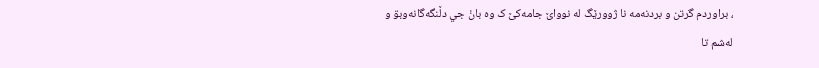، براوردم گرتن و بردنه‌مه‌ نا ژوورێگ له‌ نوواێ جامه‌كێ ک وه‌ بانْ جي دڵنگه‌گانه‌وبۊ و له‌شم تا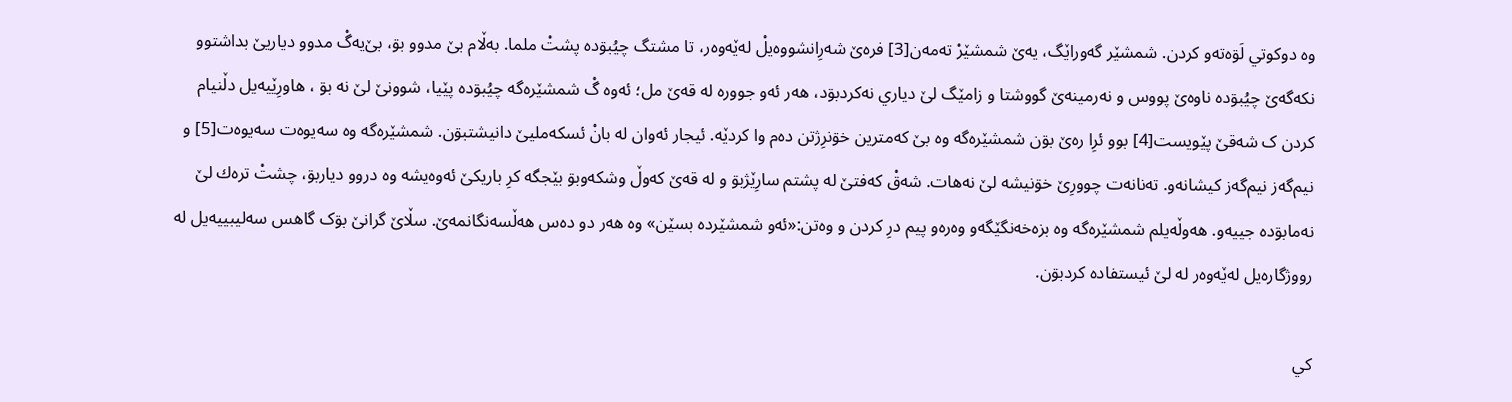وه‌ دوكوتي لَۊه‌ته‌و كردن. شمشێر گه‌وراێگ، يه‌ێ شمشێرْ ته‌مه‌ن[3] فره‌ێ شه‌رِانشووه‌يلْ له‌ێه‌وه‌ر، تا مشتگ چيُبۊده‌ پشتْ ملما. به‌ڵام بێ مدوو بۊ، بێ‌يه‌گْ مدوو دياريێ بداشتوو نكه‌گه‌ێ چيُبۊده‌ ناوه‌ێ پووس و نه‌رمينه‌ێ گووشتا و زامێگ لێ دياري نه‌كردبۊد، هه‌ر ئه‌و جووره‌ له‌ قه‌ێ مل؛ ئه‌وه‌ گْ شمشێره‌گه‌ چيُبۊده‌ پێيا، شوونێ لێ نه‌ بۊ ، هاورِێيه‌يل دڵنيام كردن ک شه‌قێ پێويست[4] بوو ئرِا ره‌ێ بۊن شمشێره‌گه‌ وه‌ بێ كه‌مترين خۊنرِژتن ده‌م وا كردێه‌. ئيجار ئه‌وان له‌ بانْ ئسكه‌ملیێ دانيشتبۊن. شمشێره‌گه‌ وه‌ سه‌يوه‌ت سه‌يوه‌ت[5] و نيم‌گه‌ز نيم‌گه‌ز كيشانه‌و. ته‌نانه‌ت چوورِێ خۊنيشه‌ لێ نه‌هات. شه‌قْ كه‌فتێ له‌ پشتم سارِێژبۊ و له‌ قه‌ێ كه‌وڵ وشكه‌وبۊ بێجگه‌ كرِ باريکێ ئه‌وه‌يشه‌ وه‌ دروو دياربۊ، چشتْ تره‌ك لێ نه‌مابۊده‌ جييه‌و. هەو‌ڵه‌يلم شمشێره‌گه‌ وه‌ بزه‌خه‌نگێگه‌و وه‌ره‌و پيم درِ كردن و وه‌تن:«ئه‌و شمشێرده‌ بسێن» وه‌ هه‌ر دو ده‌س هه‌ڵسه‌نگانمه‌ێ. سڵاێ گرانێ بۊک گاهس سه‌ليبييه‌يل له‌ رووژگاره‌يل له‌ێه‌وه‌ر له‌ لێ ئيستفاده‌ كردبۊن.

كي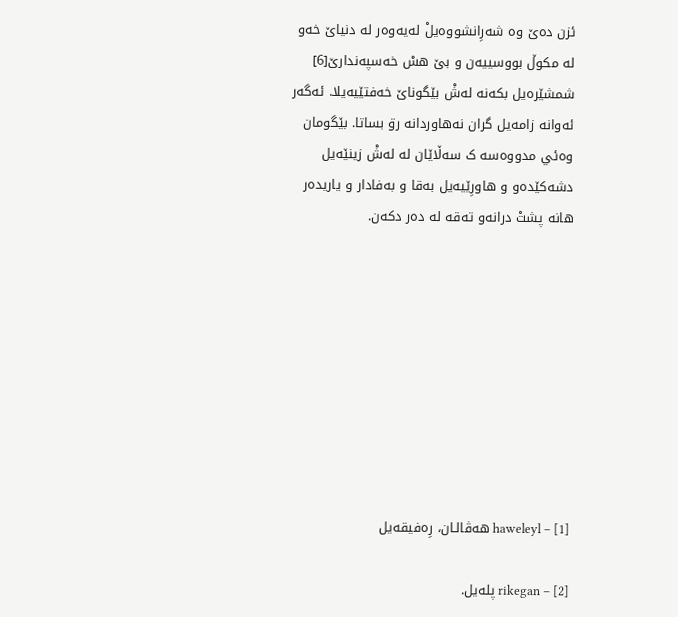ئزن ده‌ێ وه‌ شه‌رِانشووه‌يلْ له‌يه‌وه‌ر له‌ دنياێ خه‌و له‌ مكوڵ بووسييه‌ن و بێ هسْ خه‌سپه‌ندارێ[6] شمشێره‌يل بكه‌نه‌ له‌شْ بێگوناێ خه‌فتێيه‌يلا. ئه‌گه‌ر ئه‌وانه‌ زامه‌يل گران نه‌هاوردانه‌ رۊ بساتا. بێگومان وه‌‌ئي مدووه‌سه‌ ک سه‌ڵاێان له‌ له‌شْ زينێه‌يل دشه‌كێده‌و و هاورِێيه‌يل به‌قا و به‌فادار و ياريده‌ر هانه‌ پشتْ درانه‌و ته‌قه‌ له‌ ده‌ر دكه‌ن.









[1] – haweleyl هه‌ڤالـان، رِه‌فيقه‌يل

[2] – rikegan پله‌يل.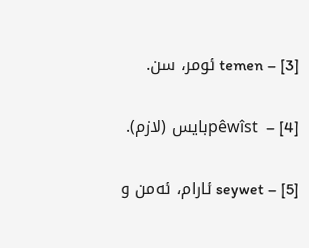[3] – temen ئومر، سن.

[4] –  pêwîstبايس (لازم).

[5] – seywet ئارام، ئه‌من و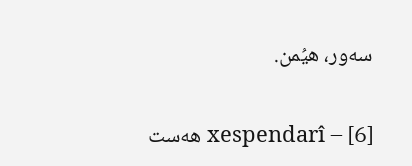سه‌ور، هيُمن.

[6] – xespendarî هه‌ست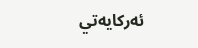ئه‌ركايه‌تي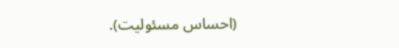(احساس مسئوليت).